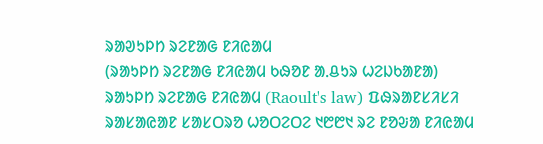ᱨᱟᱣᱩᱞᱴ ᱨᱮᱱᱟᱜ ᱱᱤᱭᱟᱢ
(ᱨᱟᱩᱞᱴ ᱨᱮᱱᱟᱜ ᱱᱤᱭᱟᱢ ᱠᱷᱚᱱ ᱟᱹᱪᱩᱨ ᱦᱮᱡᱠᱟᱱᱟ)
ᱨᱟᱩᱞᱴ ᱨᱮᱱᱟᱜ ᱱᱤᱭᱟᱢ (Raoult's law) ᱯᱷᱨᱟᱱᱥᱤᱥᱤ ᱨᱟᱥᱟᱭᱟᱱ ᱥᱟᱥᱛᱨᱚ ᱦᱚᱛᱮᱛᱮ ᱑᱘᱘᱑ ᱨᱮ ᱱᱚᱶᱟ ᱱᱤᱭᱟᱢ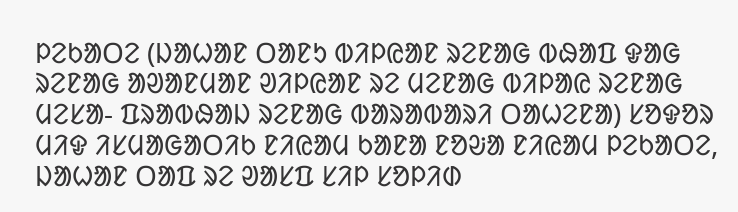ᱞᱮᱠᱟᱛᱮ (ᱡᱟᱦᱟᱱ ᱛᱟᱱᱩ ᱵᱤᱞᱭᱟᱱ ᱨᱮᱱᱟᱜ ᱵᱷᱟᱯ ᱫᱟᱜ ᱨᱮᱱᱟᱜ ᱟᱣᱟᱱᱢᱟᱱ ᱣᱤᱞᱭᱟᱱ ᱨᱮ ᱢᱮᱱᱟᱜ ᱵᱤᱞᱟᱭ ᱨᱮᱱᱟᱜ ᱢᱮᱥᱟ- ᱯᱨᱟᱵᱷᱟᱡ ᱨᱮᱱᱟᱜ ᱵᱟᱨᱟᱵᱟᱨᱤ ᱛᱟᱦᱮᱱᱟ) ᱥᱚᱫᱚᱨ ᱢᱤᱫ ᱤᱥᱢᱟᱜᱟᱛᱤᱠ ᱱᱤᱭᱟᱢ ᱠᱟᱱᱟ ᱱᱚᱶᱟ ᱱᱤᱭᱟᱢ ᱞᱮᱠᱟᱛᱮ, ᱡᱟᱦᱟᱱ ᱛᱟᱯ ᱨᱮ ᱣᱟᱥᱯ ᱥᱤᱞ ᱥᱚᱞᱤᱰ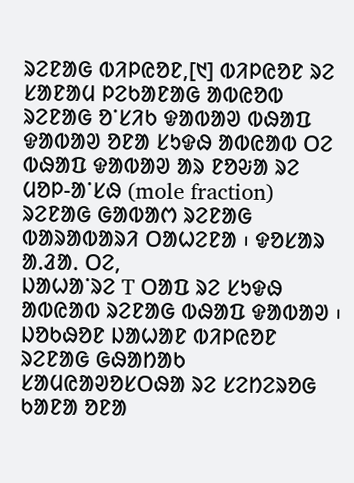ᱨᱮᱱᱟᱜ ᱵᱤᱞᱭᱚᱱ,[᱑] ᱵᱤᱞᱭᱚᱱ ᱨᱮ ᱥᱟᱱᱟᱢ ᱞᱮᱠᱟᱱᱟᱜ ᱟᱵᱭᱚᱵ ᱨᱮᱱᱟᱜ ᱚᱸᱥᱤᱠ ᱫᱟᱵᱟᱣ ᱵᱷᱟᱯ ᱫᱟᱵᱟᱣ ᱚᱱᱟ ᱥᱩᱫᱷ ᱟᱵᱭᱟᱵ ᱛᱮ ᱵᱷᱟᱯ ᱫᱟᱵᱟᱣ ᱟᱨ ᱱᱚᱶᱟ ᱨᱮ ᱢᱚᱞ-ᱟᱸᱥᱷ (mole fraction) ᱨᱮᱱᱟᱜ ᱜᱟᱵᱟᱬ ᱨᱮᱱᱟᱜ ᱵᱟᱨᱟᱵᱟᱨᱤ ᱛᱟᱦᱮᱱᱟ ᱾ ᱫᱚᱥᱟᱨ ᱟᱹᱲᱟᱹ ᱛᱮ,
ᱡᱟᱦᱟᱸᱨᱮ T ᱛᱟᱯ ᱨᱮ ᱥᱩᱫᱷ ᱟᱵᱭᱟᱵ ᱨᱮᱱᱟᱜ ᱵᱷᱟᱯ ᱫᱟᱵᱟᱣ ᱾ ᱡᱚᱠᱷᱚᱱ ᱡᱟᱦᱟᱱ ᱵᱤᱞᱭᱚᱱ ᱨᱮᱱᱟᱜ ᱜᱷᱟᱴᱟᱠ ᱥᱟᱢᱭᱟᱣᱚᱥᱛᱷᱟ ᱨᱮ ᱥᱮᱴᱮᱨᱚᱜ ᱠᱟᱱᱟ ᱚᱱᱟ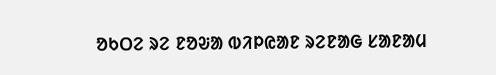ᱚᱠᱛᱮ ᱨᱮ ᱱᱚᱶᱟ ᱵᱤᱞᱭᱟᱱ ᱨᱮᱱᱟᱜ ᱥᱟᱱᱟᱢ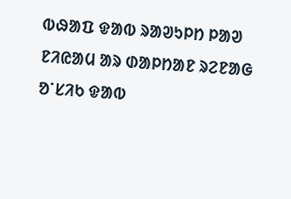ᱵᱷᱟᱯ ᱫᱟᱵ ᱨᱟᱣᱩᱞᱴ ᱞᱟᱣ ᱱᱤᱭᱟᱢ ᱟᱨ ᱰᱟᱞᱴᱟᱱ ᱨᱮᱱᱟᱜ ᱚᱸᱥᱤᱠ ᱫᱟᱵ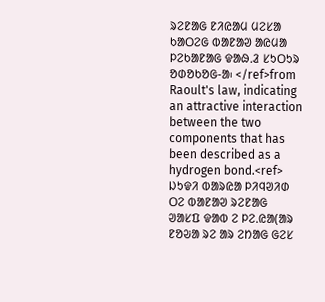ᱨᱮᱱᱟᱜ ᱱᱤᱭᱟᱢ ᱢᱮᱥᱟ ᱠᱟᱛᱮᱜ ᱵᱟᱱᱟᱣ ᱟᱭᱢᱟ ᱞᱮᱠᱟᱱᱟᱜ ᱫᱟᱷᱹᱲ ᱥᱩᱛᱩᱨ ᱚᱰᱚᱠᱚᱜ-ᱟ᱾ </ref>from Raoult's law, indicating an attractive interaction between the two components that has been described as a hydrogen bond.<ref>
ᱡᱩᱫᱤ ᱵᱟᱨᱭᱟ ᱞᱤᱧᱣᱤᱰ ᱛᱮ ᱵᱟᱱᱟᱣ ᱨᱮᱱᱟᱜ ᱣᱟᱥᱯ ᱫᱟᱵ ᱮ ᱞᱮᱹᱭᱟ(ᱟᱨ ᱱᱚᱶᱟ ᱨᱮ ᱟᱨ ᱮᱴᱟᱜ ᱜᱮᱥ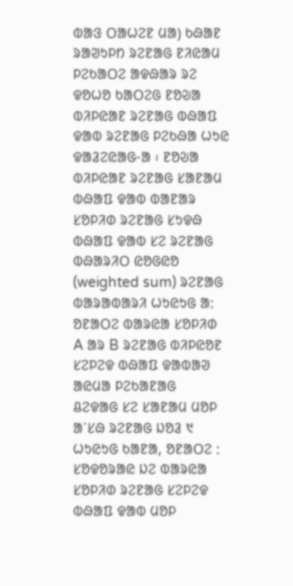ᱵᱟᱝ ᱛᱟᱦᱮᱱ ᱢᱟ) ᱠᱷᱟᱱ ᱨᱟᱣᱩᱞᱴ ᱨᱮᱱᱟᱜ ᱱᱤᱭᱟᱢ ᱞᱮᱠᱟᱛᱮ ᱟᱫᱷᱟᱨ ᱨᱮ ᱫᱚᱦᱚ ᱠᱟᱛᱮᱜ ᱱᱚᱶᱟ ᱵᱤᱞᱭᱟᱱ ᱨᱮᱱᱟᱜ ᱵᱷᱟᱯ ᱫᱟᱵ ᱨᱮᱱᱟᱜ ᱞᱮᱠᱷᱟ ᱦᱩᱭ ᱫᱟᱲᱮᱭᱟᱜ-ᱟ ᱾ ᱱᱚᱶᱟ ᱵᱤᱞᱭᱟᱱ ᱨᱮᱱᱟᱜ ᱥᱟᱱᱟᱢ ᱵᱷᱟᱯ ᱫᱟᱵ ᱵᱟᱱᱟᱨ ᱥᱚᱞᱤᱰ ᱨᱮᱱᱟᱜ ᱥᱩᱫᱷ ᱵᱷᱟᱯ ᱫᱟᱵ ᱥᱮ ᱨᱮᱱᱟᱜ ᱵᱷᱟᱨᱤᱛ ᱭᱚᱜᱭᱚ (weighted sum) ᱨᱮᱱᱟᱜ ᱵᱟᱨᱟᱵᱟᱨᱤ ᱦᱩᱭᱩᱜ ᱟᱺ ᱚᱱᱟᱛᱮ ᱵᱟᱨᱭᱟ ᱥᱚᱞᱤᱰ A ᱟᱨ B ᱨᱮᱱᱟᱜ ᱵᱤᱞᱭᱚᱱ ᱥᱮᱞᱮᱫ ᱵᱷᱟᱯ ᱫᱟᱵᱟᱣ ᱟᱭᱢᱟ ᱞᱮᱠᱟᱱᱟᱜ
ᱪᱮᱫᱟᱜ ᱥᱮ ᱥᱟᱱᱟᱢ ᱢᱚᱞ ᱟᱸᱥᱷ ᱨᱮᱱᱟᱜ ᱡᱚᱲ ᱑ ᱦᱩᱭᱩᱜ ᱠᱟᱱᱟ, ᱚᱱᱟᱛᱮ ᱺ
ᱥᱚᱫᱚᱨᱟᱭ ᱡᱮ ᱵᱟᱨᱭᱟ ᱥᱚᱞᱤᱰ ᱨᱮᱱᱟᱜ ᱥᱮᱞᱮᱫ ᱵᱷᱟᱯ ᱫᱟᱵ ᱢᱚᱞ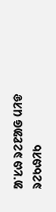ᱟᱸᱥᱷ ᱨᱮᱱᱟᱜ ᱢᱤᱫ ᱨᱮᱠᱷᱤᱠ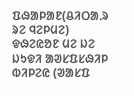ᱯᱷᱟᱞᱟᱱ(ᱪᱤᱛᱟᱹᱨ ᱨᱮ ᱧᱮᱞᱢᱮ)
ᱫᱷᱮᱭᱚᱱ ᱢᱮ ᱡᱮ ᱡᱩᱫᱤ ᱟᱣᱥᱯᱥᱷᱤᱞ ᱵᱤᱞᱮᱭ (ᱣᱟᱥᱯ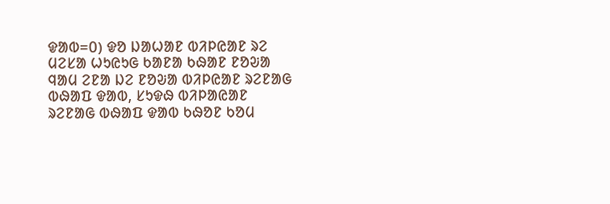ᱫᱟᱵ=᱐) ᱫᱚ ᱡᱟᱦᱟᱱ ᱵᱤᱞᱭᱟᱱ ᱨᱮ ᱢᱮᱥᱟ ᱦᱩᱭᱩᱜ ᱠᱟᱱᱟ ᱠᱷᱟᱱ ᱱᱚᱶᱟ ᱧᱟᱢ ᱮᱱᱟ ᱡᱮ ᱱᱚᱶᱟ ᱵᱤᱞᱭᱟᱱ ᱨᱮᱱᱟᱜ ᱵᱷᱟᱯ ᱫᱟᱵ, ᱥᱩᱫᱷ ᱵᱤᱞᱟᱭᱟᱱ ᱨᱮᱱᱟᱜ ᱵᱷᱟᱯ ᱫᱟᱵ ᱠᱷᱚᱱ ᱠᱚᱢ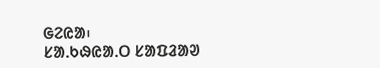ᱜᱮᱭᱟ᱾
ᱥᱟᱹᱠᱷᱭᱟᱹᱛ ᱥᱟᱯᱲᱟᱣ